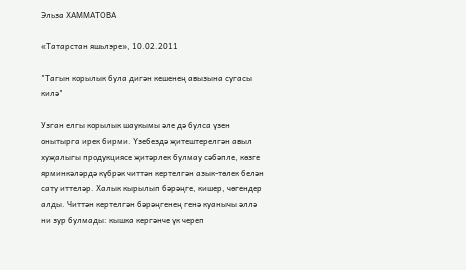Эльза ХАММАТОВА

«Татарстан яшьлэре», 10.02.2011

"Тагын корылык була дигән кешенең авызына сугасы килә"

Узган елгы корылык шаукымы әле дә булса үзен онытырга ирек бирми. Үзебездә җитештерелгән авыл хуҗалыгы продукциясе җитәрлек булмау сәбәпле, көзге ярминкәләрдә күбрәк читтән кертелгән азык-төлек белән сату иттеләр. Халык кырылып бәрәңге, кишер, чөгендер алды. Читтән кертелгән бәрәңгенең генә куанычы әллә ни зур булмады: кышка кергәнче үк череп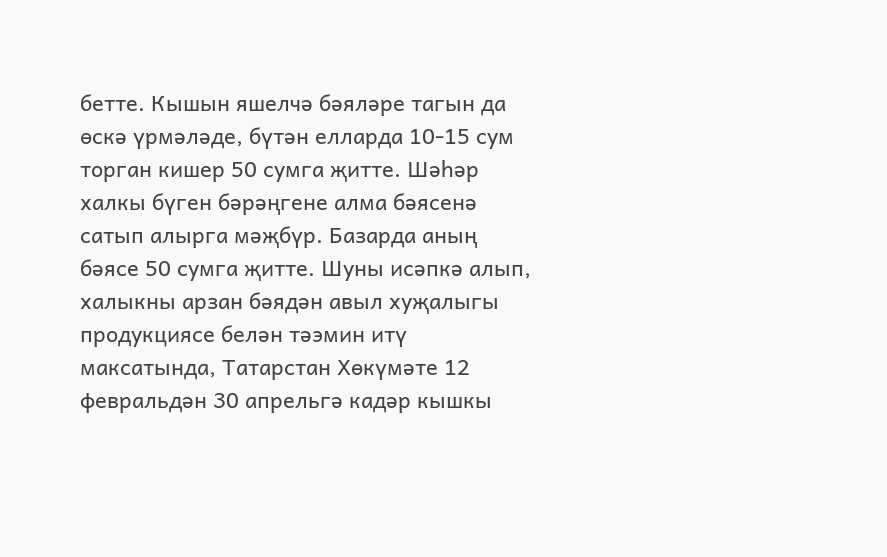бетте. Кышын яшелчә бәяләре тагын да өскә үрмәләде, бүтән елларда 10-15 сум торган кишер 50 сумга җитте. Шәһәр халкы бүген бәрәңгене алма бәясенә сатып алырга мәҗбүр. Базарда аның бәясе 50 сумга җитте. Шуны исәпкә алып, халыкны арзан бәядән авыл хуҗалыгы продукциясе белән тәэмин итү максатында, Татарстан Хөкүмәте 12 февральдән 30 апрельгә кадәр кышкы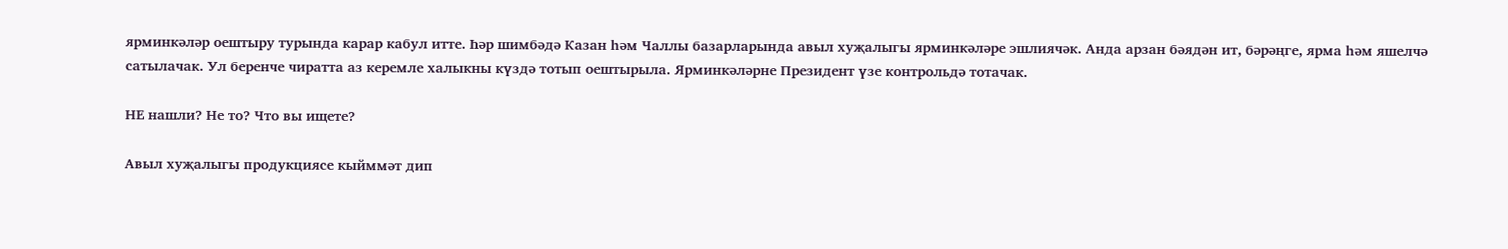ярминкәләр оештыру турында карар кабул итте. Һәр шимбәдә Казан һәм Чаллы базарларында авыл хуҗалыгы ярминкәләре эшлиячәк. Анда арзан бәядән ит, бәрәңге, ярма һәм яшелчә сатылачак. Ул беренче чиратта аз керемле халыкны күздә тотып оештырыла. Ярминкәләрне Президент үзе контрольдә тотачак.

НЕ нашли? Не то? Что вы ищете?

Авыл хуҗалыгы продукциясе кыйммәт дип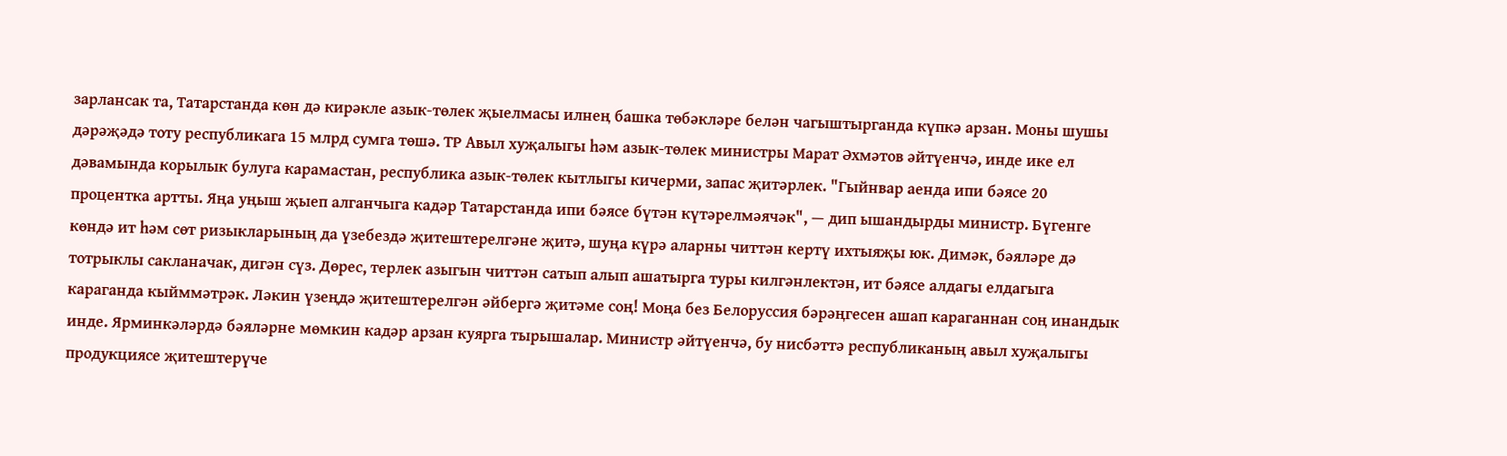зарлансак та, Татарстанда көн дә кирәкле азык-төлек җыелмасы илнең башка төбәкләре белән чагыштырганда күпкә арзан. Моны шушы дәрәҗәдә тоту республикага 15 млрд сумга төшә. ТР Авыл хуҗалыгы һәм азык-төлек министры Марат Әхмәтов әйтүенчә, инде ике ел дәвамында корылык булуга карамастан, республика азык-төлек кытлыгы кичерми, запас җитәрлек. "Гыйнвар аенда ипи бәясе 20 процентка артты. Яңа уңыш җыеп алганчыга кадәр Татарстанда ипи бәясе бүтән күтәрелмәячәк", — дип ышандырды министр. Бүгенге көндә ит һәм сөт ризыкларының да үзебездә җитештерелгәне җитә, шуңа күрә аларны читтән кертү ихтыяҗы юк. Димәк, бәяләре дә тотрыклы сакланачак, дигән сүз. Дөрес, терлек азыгын читтән сатып алып ашатырга туры килгәнлектән, ит бәясе алдагы елдагыга караганда кыйммәтрәк. Ләкин үзеңдә җитештерелгән әйбергә җитәме соң! Моңа без Белоруссия бәрәңгесен ашап караганнан соң инандык инде. Ярминкәләрдә бәяләрне мөмкин кадәр арзан куярга тырышалар. Министр әйтүенчә, бу нисбәттә республиканың авыл хуҗалыгы продукциясе җитештерүче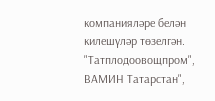компанияләре белән килешүләр төзелгән. "Татплодоовощпром", ВАМИН Татарстан",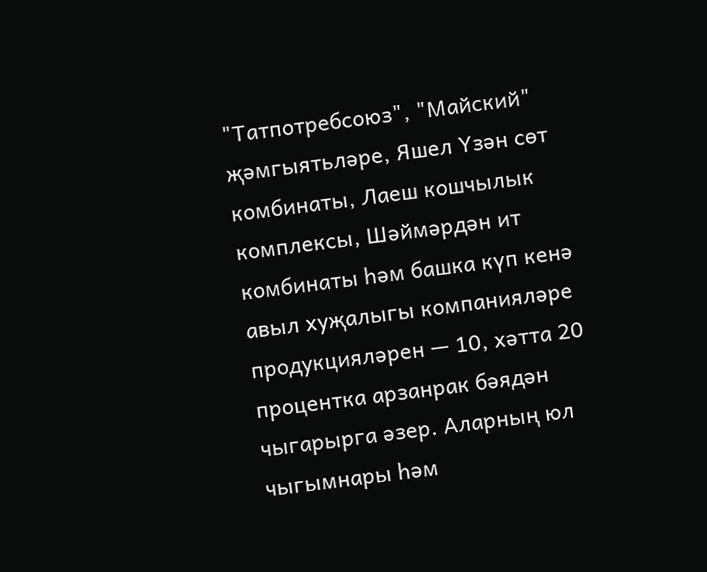"Татпотребсоюз", "Майский" җәмгыятьләре, Яшел Үзән сөт комбинаты, Лаеш кошчылык комплексы, Шәймәрдән ит комбинаты һәм башка күп кенә авыл хуҗалыгы компанияләре продукцияләрен — 10, хәтта 20 процентка арзанрак бәядән чыгарырга әзер. Аларның юл чыгымнары һәм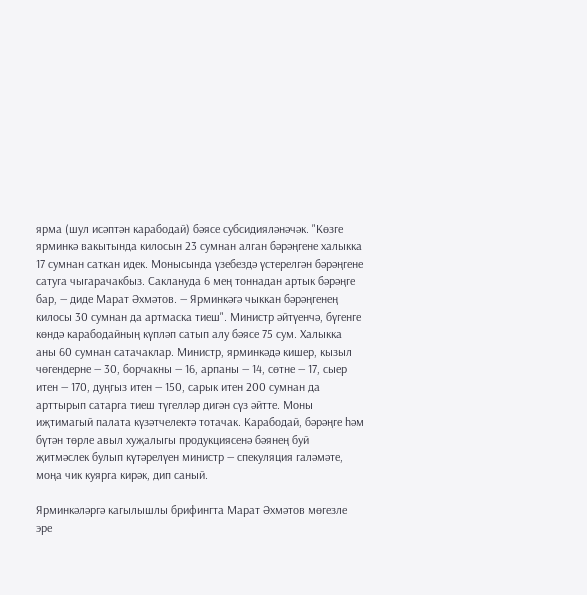ярма (шул исәптән карабодай) бәясе субсидияләнәчәк. "Көзге ярминкә вакытында килосын 23 сумнан алган бәрәңгене халыкка 17 сумнан саткан идек. Монысында үзебездә үстерелгән бәрәңгене сатуга чыгарачакбыз. Саклануда 6 мең тоннадан артык бәрәңге бар, — диде Марат Әхмәтов. — Ярминкәгә чыккан бәрәңгенең килосы 30 сумнан да артмаска тиеш". Министр әйтүенчә, бүгенге көндә карабодайның күпләп сатып алу бәясе 75 сум. Халыкка аны 60 сумнан сатачаклар. Министр, ярминкәдә кишер, кызыл чөгендерне — 30, борчакны — 16, арпаны — 14, сөтне — 17, сыер итен — 170, дуңгыз итен — 150, сарык итен 200 сумнан да арттырып сатарга тиеш түгелләр дигән сүз әйтте. Моны иҗтимагый палата күзәтчелектә тотачак. Карабодай, бәрәңге һәм бүтән төрле авыл хуҗалыгы продукциясенә бәянең буй җитмәслек булып күтәрелүен министр — спекуляция галәмәте, моңа чик куярга кирәк, дип саный.

Ярминкәләргә кагылышлы брифингта Марат Әхмәтов мөгезле эре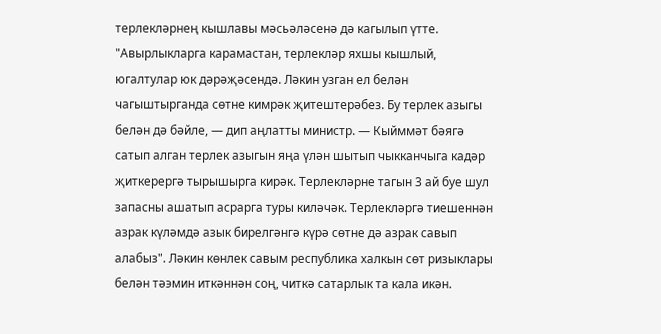терлекләрнең кышлавы мәсьәләсенә дә кагылып үтте. "Авырлыкларга карамастан, терлекләр яхшы кышлый, югалтулар юк дәрәҗәсендә. Ләкин узган ел белән чагыштырганда сөтне кимрәк җитештерәбез. Бу терлек азыгы белән дә бәйле, — дип аңлатты министр. — Кыйммәт бәягә сатып алган терлек азыгын яңа үлән шытып чыкканчыга кадәр җиткерергә тырышырга кирәк. Терлекләрне тагын 3 ай буе шул запасны ашатып асрарга туры киләчәк. Терлекләргә тиешеннән азрак күләмдә азык бирелгәнгә күрә сөтне дә азрак савып алабыз". Ләкин көнлек савым республика халкын сөт ризыклары белән тәэмин иткәннән соң, читкә сатарлык та кала икән.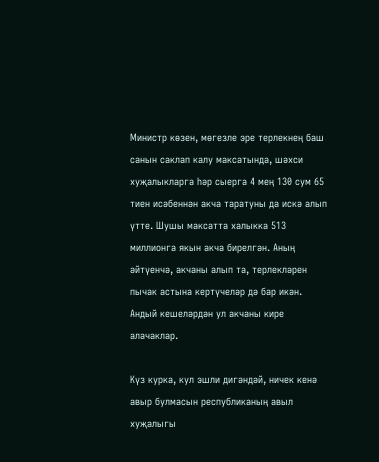Министр көзен, мөгезле эре терлекнең баш санын саклап калу максатында, шәхси хуҗалыкларга һәр сыерга 4 мең 130 сум 65 тиен исәбеннән акча таратуны да искә алып үтте. Шушы максатта халыкка 513 миллионга якын акча бирелгән. Аның әйтүенчә, акчаны алып та, терлекләрен пычак астына кертүчеләр дә бар икән. Андый кешеләрдән ул акчаны кире алачаклар.

Күз курка, кул эшли дигәндәй, ничек кенә авыр булмасын республиканың авыл хуҗалыгы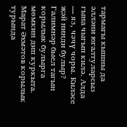тармагы кышны да әлләни югалтуларсыз гына чыгып килә. Алда — яз, чәчү чоры. Киләсе җәй нинди булыр? Галимнәр быел тагын корылык булырга мөмкин дип куркыта. Марат Әхмәтов корылык турында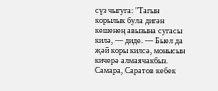сүз чыгуга: "Тагын корылык була дигән кешенең авызына сугасы килә, — диде. — Быел да җәй коры килсә, монысын кичерә алмаячакбыз. Самара, Саратов кебек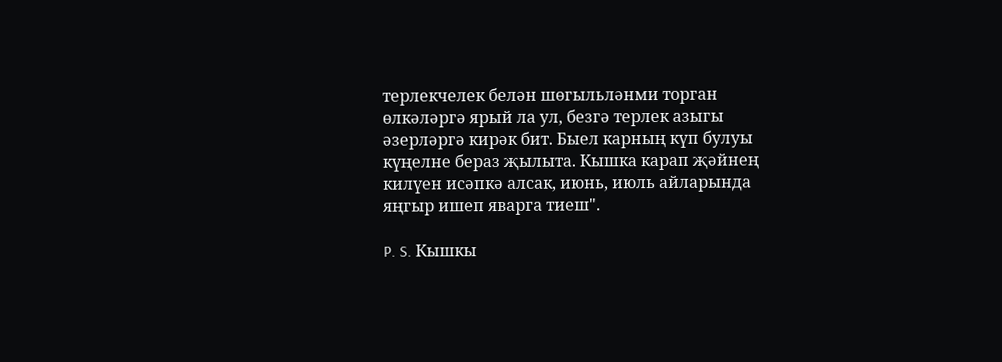терлекчелек белән шөгыльләнми торган өлкәләргә ярый ла ул, безгә терлек азыгы әзерләргә кирәк бит. Быел карның күп булуы күңелне бераз җылыта. Кышка карап җәйнең килүен исәпкә алсак, июнь, июль айларында яңгыр ишеп яварга тиеш".

P. S. Кышкы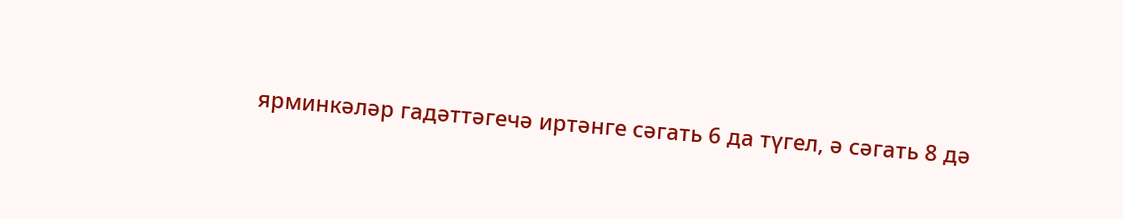ярминкәләр гадәттәгечә иртәнге сәгать 6 да түгел, ә сәгать 8 дә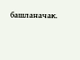башланачак.